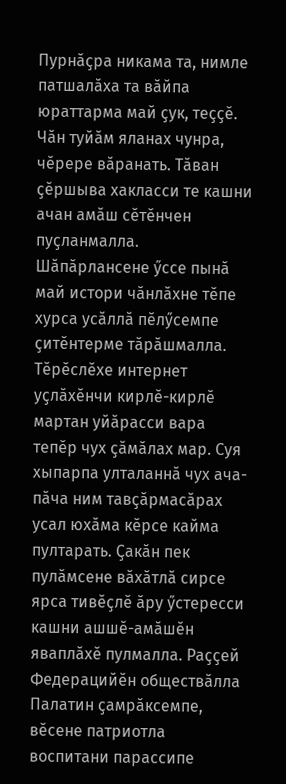Пурнӑҫра никама та, нимле патшалӑха та вӑйпа юраттарма май ҫук, теҫҫӗ. Чӑн туйӑм яланах чунра, чӗрере вӑранать. Тӑван ҫӗршыва хакласси те кашни ачан амӑш сӗтӗнчен пуҫланмалла. Шӑпӑрлансене ӳссе пынӑ май истори чӑнлӑхне тӗпе хурса усӑллӑ пӗлӳсемпе ҫитӗнтерме тӑрӑшмалла. Тӗрӗслӗхе интернет уҫлӑхӗнчи кирлӗ-кирлӗ мартан уйӑрасси вара тепӗр чух ҫӑмӑлах мар. Суя хыпарпа улталаннӑ чух ача-пӑча ним тавҫӑрмасӑрах усал юхӑма кӗрсе кайма пултарать. Ҫакӑн пек пулӑмсене вӑхӑтлӑ сирсе ярса тивӗҫлӗ ӑру ӳстересси кашни ашшӗ-амӑшӗн яваплӑхӗ пулмалла. Раҫҫей Федерацийӗн обществӑлла Палатин ҫамрӑксемпе, вӗсене патриотла воспитани парассипе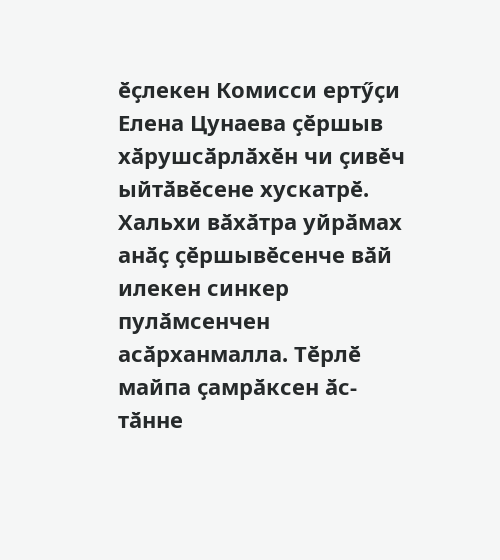ӗҫлекен Комисси ертӳҫи Елена Цунаева ҫӗршыв хӑрушсӑрлӑхӗн чи ҫивӗч ыйтӑвӗсене хускатрӗ.
Хальхи вӑхӑтра уйрӑмах анӑҫ ҫӗршывӗсенче вӑй илекен синкер пулӑмсенчен асӑрханмалла. Тӗрлӗ майпа ҫамрӑксен ӑс-тӑнне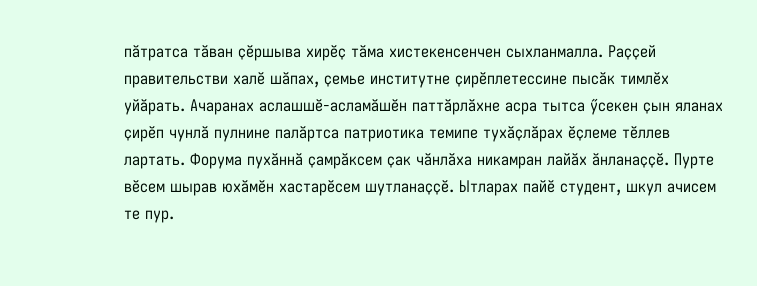пӑтратса тӑван ҫӗршыва хирӗҫ тӑма хистекенсенчен сыхланмалла. Раҫҫей правительстви халӗ шӑпах, ҫемье институтне ҫирӗплетессине пысӑк тимлӗх уйӑрать. Ачаранах аслашшӗ-асламӑшӗн паттӑрлӑхне асра тытса ӳсекен ҫын яланах ҫирӗп чунлӑ пулнине палӑртса патриотика темипе тухӑҫлӑрах ӗҫлеме тӗллев лартать. Форума пухӑннӑ ҫамрӑксем ҫак чӑнлӑха никамран лайӑх ӑнланаҫҫӗ. Пурте вӗсем шырав юхӑмӗн хастарӗсем шутланаҫҫӗ. Ытларах пайӗ студент, шкул ачисем те пур.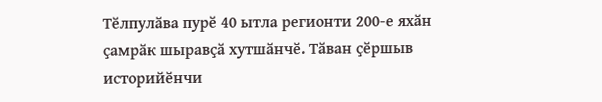Тӗлпулӑва пурӗ 40 ытла регионти 200-е яхӑн ҫамрӑк шыравҫӑ хутшӑнчӗ. Тӑван ҫӗршыв историйӗнчи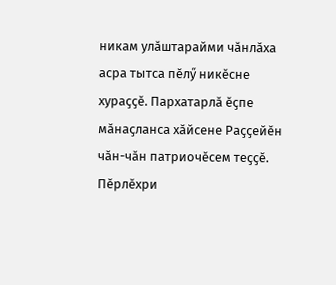никам улӑштарайми чӑнлӑха асра тытса пӗлӳ никӗсне хураҫҫӗ. Пархатарлӑ ӗҫпе мӑнаҫланса хӑйсене Раҫҫейӗн чӑн-чӑн патриочӗсем теҫҫӗ. Пӗрлӗхри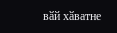вӑй хӑватне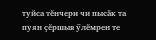туйса тӗнчери чи пысӑк та пуян ҫӗршыв ӳлӗмрен те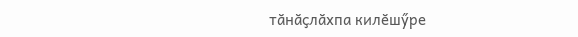тӑнӑҫлӑхпа килӗшӳре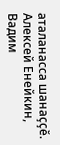аталанасса шанаҫҫӗ.
Алексей Енейкин, Вадим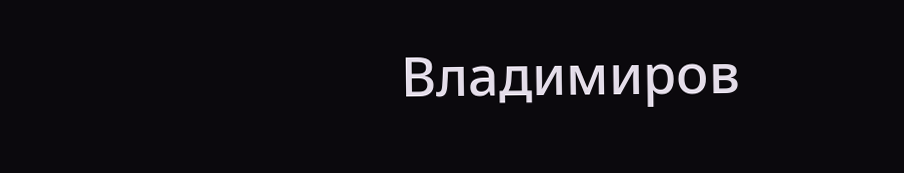Владимиров